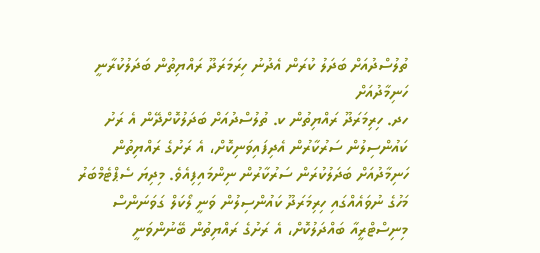ތުލުސްދުއަށް ބަދަލު ކުރަން އެދުނު ހިރަމަރަދޫ ރައްޔިތުން ބަދަލުކުރާނީ ހަނިމާދުއަށް
ހދ. ހިރިމަރަދޫ ރައްޔިތުން ކ. ތުލުސްދުއަށް ބަދަލުކޮށްދޭން އެ ރަށު ކައުންސިލުން ސަރުކާރުން އެދިފައިވަނިކޮށް، އެ ރަށުގެ ރައްޔިތުން ހަނިމާދުއަށް ބަދަލުކުރަން ސަރުކާރުން ނިންމައިފިއެވެ. މިދިޔަ ސެޕްޓެމްބަރު މަހުގެ ނުވައެއްގައި ހިރިމަރަދޫ ކައުންސިލުން ވަނީ ލޯކަލް ގަވަނަންސް މިނިސްޓްރީއާ ބައްދަލުކޮށް، އެ ރަށުގެ ރައްޔިތުން ބޭނުންވަނީ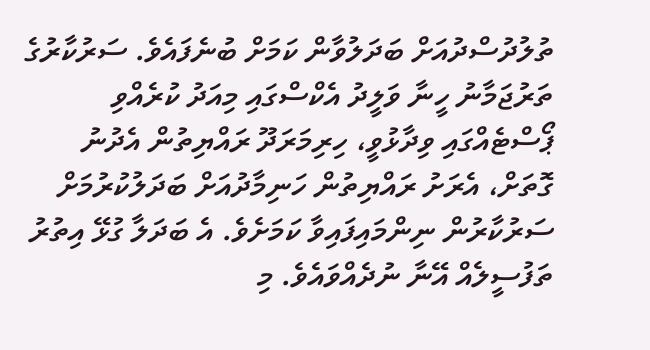ތުލުދުސްދުއަށް ބަދަލުވާން ކަމަށް ބުނެފައެވެ. ސަރުކާރުގެ ތަރުޖަމާނު ހީނާ ވަލީދު އެކްސްގައި މިއަދު ކުރެއްވި ޕޯސްޓެއްގައި ވިދާޅުވީ، ހިރިމަރަދޫ ރައްޔިތުން އެދުނު ގޮތަށް، އެރަށު ރައްޔިތުން ހަނިމާދުއަށް ބަދަލުކުރުމަށް ސަރުކާރުން ނިންމައިފައިވާ ކަމަށެވެ. އެ ބަދަލާ ގުޅޭ އިތުރު ތަފުސީލެއް އޭނާ ނުދެއްވައެވެ. މި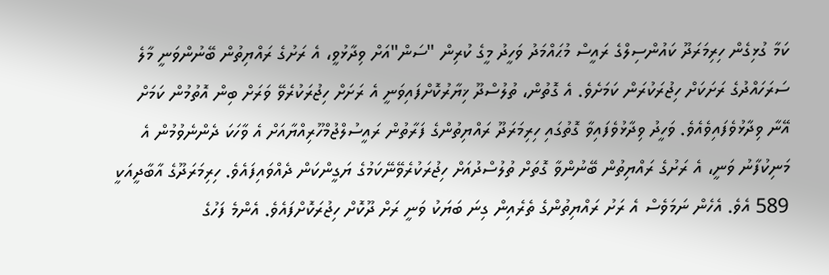ކަމާ ގުޅިގެން ހިރިމަރަދޫ ކައުންސިލްގެ ރައީސް މުޙައްމަދު ވަހީދު މީގެ ކުރިން "ސަން"އަށް ވިދާޅުވީ، އެ ރަށުގެ ރައްޔިތުން ބޭނުންވަނީ މާލެ ސަރަހައްދުގެ ރަށަކަށް ހިޖުރަކުރަން ކަމަށެވެ. އެ ގޮތުން، ތުލުސްދޫ ޚިޔާރުކޮށްފައިވަނީ އެ ރަށަށް ހިޖުރަކުރެވޭ ވަރަށް ބިން އޮތުމުން ކަމަށް އޭނާ ވިދާޅުވެފައިވެއެވެ. ވަހީދު ވިދާޅުވެފައިވާ ގޮތުގައި ހިރިމަރަދޫ ރައްޔިތުންގެ ފަރާތުން ރައީސުލްޖުމްހޫރިއްޔާއަށް އެ ވާހަކަ ދެންނެވުމުން އެ މަނިކުފާނު ވަނީ، އެ ރަށުގެ ރައްޔިތުން ބޭނުންވާ ގޮތަށް ތުލުސްދުއަށް ހިޖުރަކުރެވޭނޭކަމުގެ ޔަގީންކަން ދެއްވައިފައެވެ. ހިރިމަރަދޫގެ އާބާދީއަކީ 589 އެވެ. އެހެން ނަމަވެސް އެ ރަށު ރައްޔިތުންގެ ތެރެއިން ގިނަ ބަޔަކު ވަނީ ރަށް ދޫކޮށް ހިޖުރަކޮށްފައެވެ. އެންމެ ފަހުގެ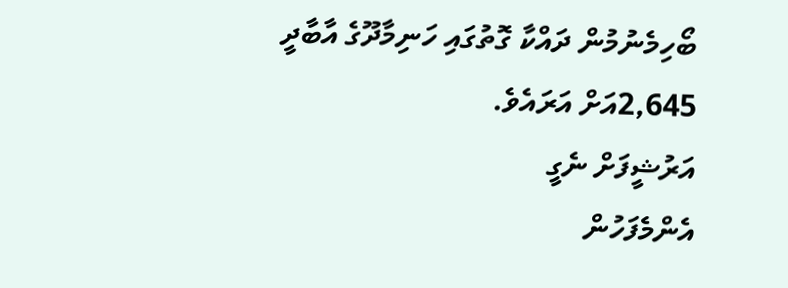ބޯހިމެނުމުން ދައްކާ ގޮތުގައި ހަނިމާދޫގެ އާބާދީ 2,645އަށް އަރައެވެ.
އަރުޝީފަށް ނެގީ
އެންމެފަހުން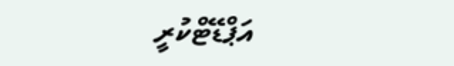އަޕްޑޭޓްކުރީ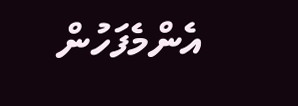އެންމެފަހުން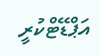އަޕްޑޭޓްކުރީ